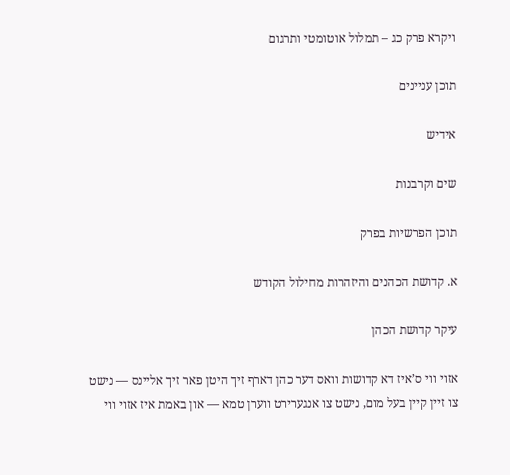ויקרא פרק כג – תמלול אוטומטי ותרגום

תוכן עניינים

אידיש

שים וקרבנות

תוכן הפרשיות בפרק

א. קדושת הכהנים והיזהרות מחילול הקודש

עיקר קדושת הכהן

אזוי ווי ס’איז דא קדושות וואס דער כהן דארף זיך היטן פאר זיך אליינס — נישט צו זיין קיין בעל מום, נישט צו אנגערירט ווערן טמא — און באמת איז אזוי ווי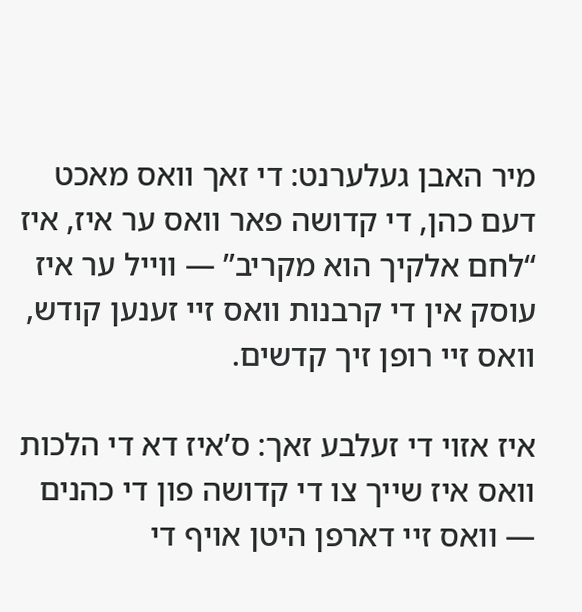מיר האבן געלערנט: די זאך וואס מאכט דעם כהן, די קדושה פאר וואס ער איז, איז “לחם אלקיך הוא מקריב” — ווייל ער איז עוסק אין די קרבנות וואס זיי זענען קודש, וואס זיי רופן זיך קדשים.

איז אזוי די זעלבע זאך: ס’איז דא די הלכות וואס איז שייך צו די קדושה פון די כהנים — וואס זיי דארפן היטן אויף די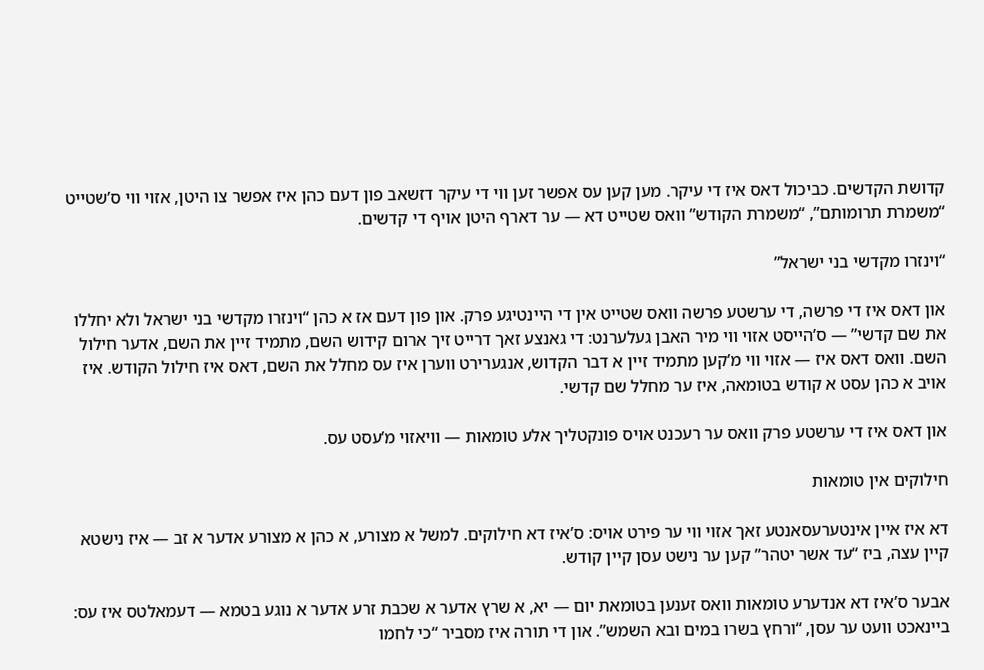קדושת הקדשים. כביכול דאס איז די עיקר. מען קען עס אפשר זען ווי די עיקר דזשאב פון דעם כהן איז אפשר צו היטן, אזוי ווי ס’שטייט “משמרת תרומותם”, “משמרת הקודש” וואס שטייט דא — ער דארף היטן אויף די קדשים.

“וינזרו מקדשי בני ישראל”

און דאס איז די פרשה, די ערשטע פרשה וואס שטייט אין די היינטיגע פרק. און פון דעם אז א כהן “וינזרו מקדשי בני ישראל ולא יחללו את שם קדשי” — ס’הייסט אזוי ווי מיר האבן געלערנט: די גאנצע זאך דרייט זיך ארום קידוש השם, מתמיד זיין את השם, אדער חילול השם. וואס דאס איז — אזוי ווי מ’קען מתמיד זיין א דבר הקדוש, אנגערירט ווערן איז עס מחלל את השם, דאס איז חילול הקודש. איז אויב א כהן עסט א קודש בטומאה, איז ער מחלל שם קדשי.

און דאס איז די ערשטע פרק וואס ער רעכנט אויס פונקטליך אלע טומאות — וויאזוי מ’עסט עס.

חילוקים אין טומאות

דא איז איין אינטערעסאנטע זאך אזוי ווי ער פירט אויס: ס’איז דא חילוקים. למשל א מצורע, א כהן א מצורע אדער א זב — איז נישטא קיין עצה, ביז “עד אשר יטהר” קען ער נישט עסן קיין קודש.

אבער ס’איז דא אנדערע טומאות וואס זענען בטומאת יום — יא, א שרץ אדער א שכבת זרע אדער א נוגע בטמא — דעמאלטס איז עס: ביינאכט וועט ער עסן, “ורחץ בשרו במים ובא השמש”. און די תורה איז מסביר “כי לחמו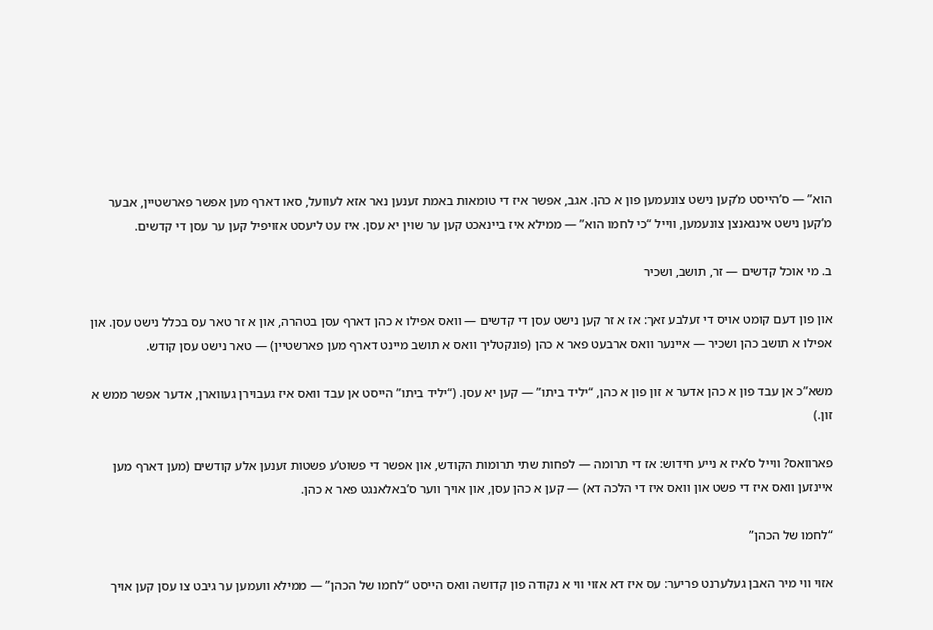הוא” — ס’הייסט מ’קען נישט צונעמען פון א כהן. אגב, אפשר איז די טומאות באמת זענען נאר אזא לעוועל, סאו דארף מען אפשר פארשטיין, אבער מ’קען נישט אינגאנצן צונעמען, ווייל “כי לחמו הוא” — ממילא איז ביינאכט קען ער שוין יא עסן. איז עט ליעסט אזויפיל קען ער עסן די קדשים.

ב. מי אוכל קדשים — זר, תושב, ושכיר

און פון דעם קומט אויס די זעלבע זאך: אז א זר קען נישט עסן די קדשים — וואס אפילו א כהן דארף עסן בטהרה, און א זר טאר עס בכלל נישט עסן. און אפילו א תושב כהן ושכיר — איינער וואס ארבעט פאר א כהן (פונקטליך וואס א תושב מיינט דארף מען פארשטיין) — טאר נישט עסן קודש.

משא”כ אן עבד פון א כהן אדער א זון פון א כהן, “יליד ביתו” — קען יא עסן. (“יליד ביתו” הייסט אן עבד וואס איז געבוירן געווארן, אדער אפשר ממש א זון.)

פארוואס? ווייל ס’איז א נייע חידוש: אז די תרומה — לפחות שתי תרומות הקודש, און אפשר די פשוט’ע פשטות זענען אלע קודשים (מען דארף מען איינזען וואס איז די פשט און וואס איז די הלכה דא) — קען א כהן עסן, און אויך ווער ס’באלאנגט פאר א כהן.

“לחמו של הכהן”

אזוי ווי מיר האבן געלערנט פריער: עס איז דא אזוי ווי א נקודה פון קדושה וואס הייסט “לחמו של הכהן” — ממילא וועמען ער גיבט צו עסן קען אויך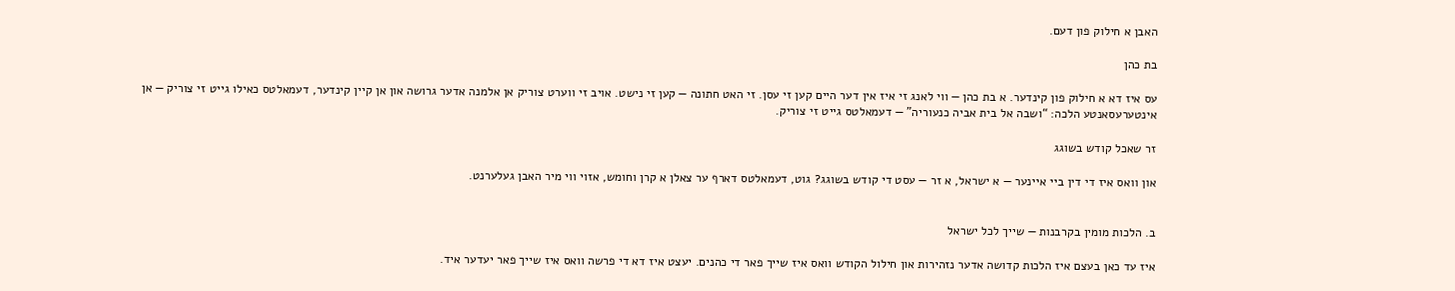האבן א חילוק פון דעם.

בת כהן

עס איז דא א חילוק פון קינדער. א בת כהן — ווי לאנג זי איז אין דער היים קען זי עסן. זי האט חתונה — קען זי נישט. אויב זי ווערט צוריק אן אלמנה אדער גרושה און אן קיין קינדער, דעמאלטס כאילו גייט זי צוריק — אן אינטערעסאנטע הלכה: “ושבה אל בית אביה כנעוריה” — דעמאלטס גייט זי צוריק.

זר שאכל קודש בשוגג

און וואס איז די דין ביי איינער — א ישראל, א זר — עסט די קודש בשוגג? גוט, דעמאלטס דארף ער צאלן א קרן וחומש, אזוי ווי מיר האבן געלערנט.


ב. הלכות מומין בקרבנות — שייך לכל ישראל

איז עד כאן בעצם איז הלכות קדושה אדער נזהירות און חילול הקודש וואס איז שייך פאר די כהנים. יעצט איז דא די פרשה וואס איז שייך פאר יעדער איד.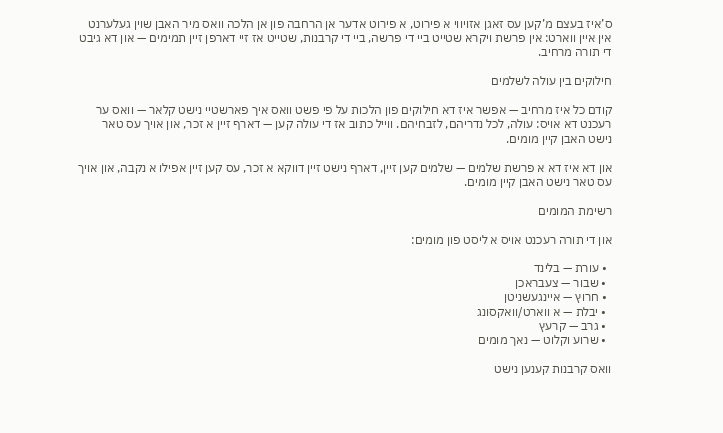ס’איז בעצם מ’קען עס זאגן אזויווי א פירוט, א פירוט אדער אן הרחבה פון אן הלכה וואס מיר האבן שוין געלערנט אין איין ווארט: אין פרשת ויקרא שטייט ביי די פרשה, ביי די קרבנות, שטייט אז זיי דארפן זיין תמימים — און דא גיבט די תורה מרחיב.

חילוקים בין עולה לשלמים

קודם כל איז מרחיב — אפשר איז דא חילוקים פון הלכות על פי פשט וואס איך פארשטיי נישט קלאר — וואס ער רעכנט דא אויס: עולה, לכל נדריהם, לזבחיהם. ווייל כתוב אז די עולה קען — דארף זיין א זכר, און אויך עס טאר נישט האבן קיין מומים.

און דא איז דא א פרשת שלמים — שלמים קען זיין, דארף נישט זיין דווקא א זכר, עס קען זיין אפילו א נקבה, און אויך עס טאר נישט האבן קיין מומים.

רשימת המומים

און די תורה רעכנט אויס א ליסט פון מומים:

  • עורת — בלינד
  • שבור — צעבראכן
  • חרוץ — איינגעשניטן
  • יבלת — א ווארט/וואקסונג
  • גרב — קרעץ
  • שרוע וקלוט — נאך מומים

וואס קרבנות קענען נישט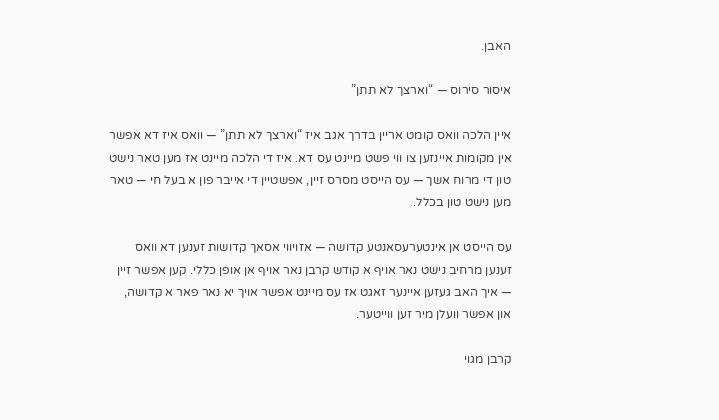האבן.

איסור סירוס — “וארצך לא תתן”

איין הלכה וואס קומט אריין בדרך אגב איז “וארצך לא תתן” — וואס איז דא אפשר אין מקומות איינזען צו ווי פשט מיינט עס דא. איז די הלכה מיינט אז מען טאר נישט טון די מרוח אשך — עס הייסט מסרס זיין, אפשטיין די אייבר פון א בעל חי — טאר מען נישט טון בכלל.

עס הייסט אן אינטערעסאנטע קדושה — אזויווי אסאך קדושות זענען דא וואס זענען מרחיב נישט נאר אויף א קודש קרבן נאר אויף אן אופן כללי. קען אפשר זיין — איך האב געזען איינער זאגט אז עס מיינט אפשר אויך יא נאר פאר א קדושה, און אפשר וועלן מיר זען ווייטער.

קרבן מגוי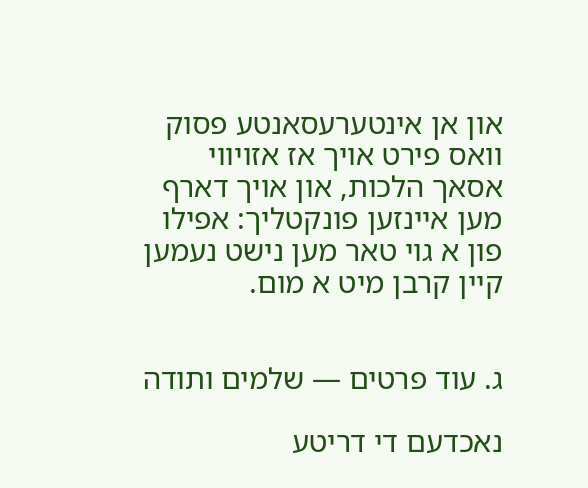און אן אינטערעסאנטע פסוק וואס פירט אויך אז אזויווי אסאך הלכות, און אויך דארף מען איינזען פונקטליך: אפילו פון א גוי טאר מען נישט נעמען קיין קרבן מיט א מום.


ג. עוד פרטים — שלמים ותודה

נאכדעם די דריטע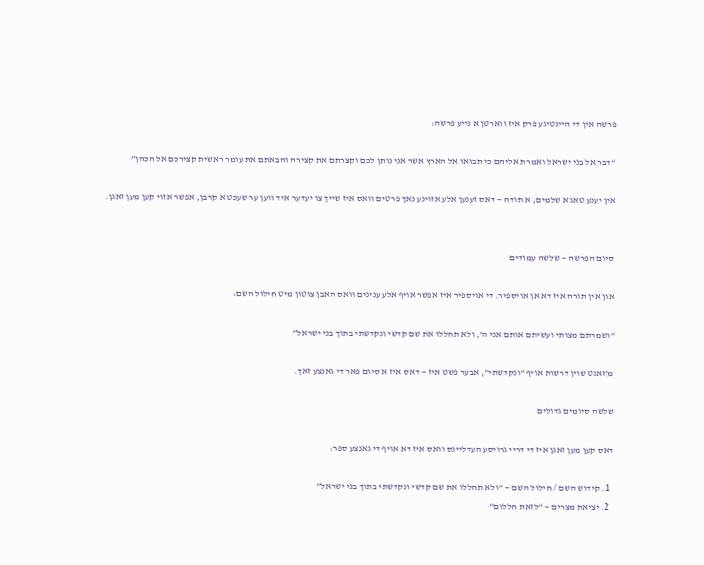פרשה אין די היינטיגע פרק איז ווארטן א נייע פרשה:

“דבר אל בני ישראל ואמרת אליהם כי תבואו אל הארץ אשר אני נותן לכם וקצרתם את קצירה והבאתם את עומר ראשית קצירכם אל הכהן”

אין יענע טאג א שלמים, א תודה — דאס זענען אלע אזוינע נאך פרטים וואס איז שייך צו יעדער איד ווען ער שעכט א קרבן, אפשר אזוי קען מען זאגן.


סיום הפרשה — שלשה עמודים

און אין תורה איז דא אן אויספיר. די אויספיר איז אפשר אויף אלע ענינים וואס האבן צוטון מיט חילול השם:

“ושמרתם מצותי ועשיתם אותם אני ה’, ולא תחללו את שם קדשי ונקדשתי בתוך בני ישראל”

מ’זאגט שוין דרשות אויף “ונקדשתי”, אבער פשט איז — דאס איז א סיום פאר די גאנצע זאך.

שלשה סיומים גדולים

דאס קען מען זאגן איז די דריי גרויסע העדליינס וואס איז דא אויף די גאנצע ספר:

  1. קידוש השם / חילול השם — “ולא תחללו את שם קדשי ונקדשתי בתוך בני ישראל”
  2. יציאת מצרים — “לזאת חללום”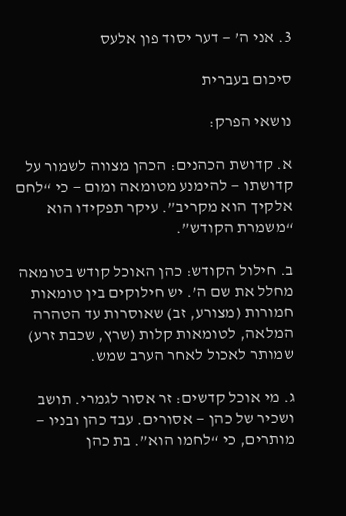3. אני ה’ — דער יסוד פון אלעס

סיכום בעברית

נושאי הפרק:

א. קדושת הכהנים: הכהן מצווה לשמור על קדושתו — להימנע מטומאה ומום — כי “לחם אלקיך הוא מקריב”. עיקר תפקידו הוא “משמרת הקודש”.

ב. חילול הקודש: כהן האוכל קודש בטומאה מחלל את שם ה’. יש חילוקים בין טומאות חמורות (מצורע, זב) שאוסרות עד הטהרה המלאה, לטומאות קלות (שרץ, שכבת זרע) שמותר לאכול לאחר הערב שמש.

ג. מי אוכל קדשים: זר אסור לגמרי. תושב ושכיר של כהן — אסורים. עבד כהן ובניו — מותרים, כי “לחמו הוא”. בת כהן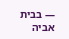— בבית אביה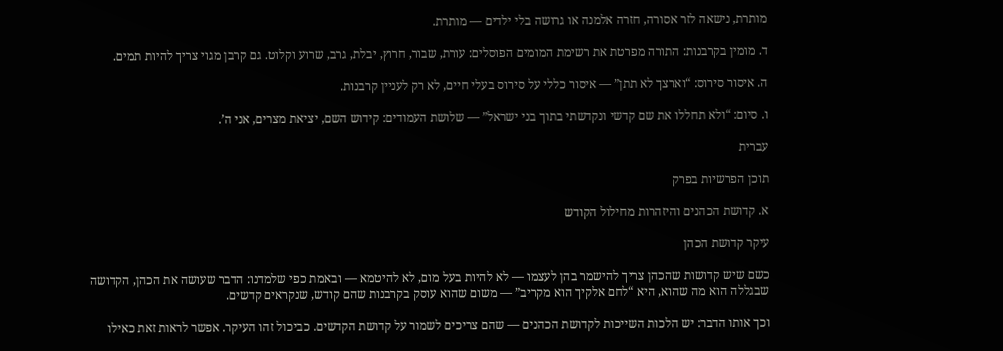מותרת, נישאה לזר אסורה, חזרה אלמנה או גרושה בלי ילדים — מותרת.

ד. מומין בקרבנות: התורה מפרטת את רשימת המומים הפוסלים: עורת, שבור, חרוץ, יבלת, גרב, שרוע וקלוט. גם קרבן מגוי צריך להיות תמים.

ה. איסור סירוס: “וארצך לא תתן” — איסור כללי על סירוס בעלי חיים, לא רק לעניין קרבנות.

ו. סיום: “ולא תחללו את שם קדשי ונקדשתי בתוך בני ישראל” — שלושת העמודים: קידוש השם, יציאת מצרים, אני ה’.

עברית

תוכן הפרשיות בפרק

א. קדושת הכהנים והיזהרות מחילול הקודש

עיקר קדושת הכהן

כשם שיש קדושות שהכהן צריך להישמר בהן לעצמו — לא להיות בעל מום, לא להיטמא — ובאמת כפי שלמדנו: הדבר שעושה את הכהן, הקדושה שבגללה הוא מה שהוא, היא “לחם אלקיך הוא מקריב” — משום שהוא עוסק בקרבנות שהם קודש, שנקראים קדשים.

וכך אותו הדבר: יש הלכות השייכות לקדושת הכהנים — שהם צריכים לשמור על קדושת הקדשים. כביכול זהו העיקר. אפשר לראות זאת כאילו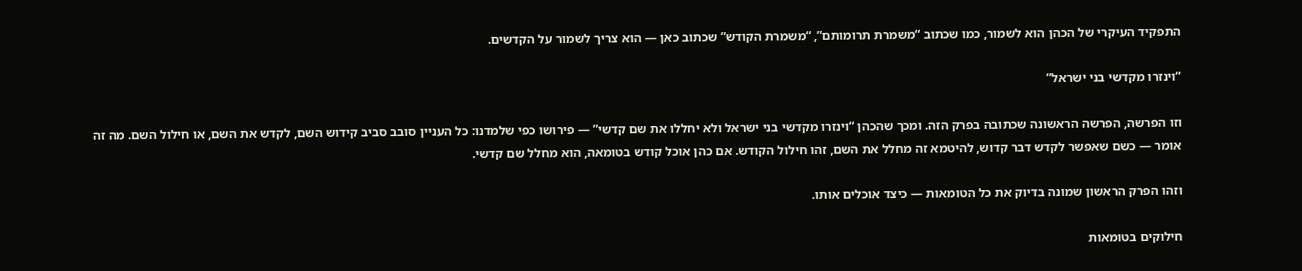התפקיד העיקרי של הכהן הוא לשמור, כמו שכתוב “משמרת תרומותם”, “משמרת הקודש” שכתוב כאן — הוא צריך לשמור על הקדשים.

“וינזרו מקדשי בני ישראל”

וזו הפרשה, הפרשה הראשונה שכתובה בפרק הזה. ומכך שהכהן “וינזרו מקדשי בני ישראל ולא יחללו את שם קדשי” — פירושו כפי שלמדנו: כל העניין סובב סביב קידוש השם, לקדש את השם, או חילול השם. מה זה אומר — כשם שאפשר לקדש דבר קדוש, להיטמא זה מחלל את השם, זהו חילול הקודש. אם כהן אוכל קודש בטומאה, הוא מחלל שם קדשי.

וזהו הפרק הראשון שמונה בדיוק את כל הטומאות — כיצד אוכלים אותו.

חילוקים בטומאות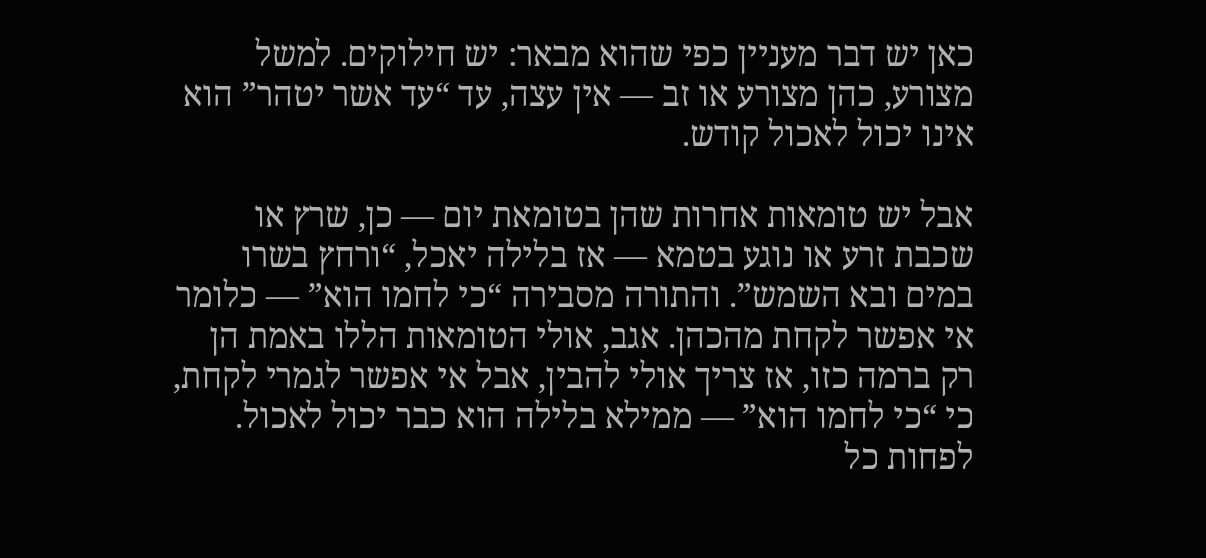כאן יש דבר מעניין כפי שהוא מבאר: יש חילוקים. למשל מצורע, כהן מצורע או זב — אין עצה, עד “עד אשר יטהר” הוא אינו יכול לאכול קודש.

אבל יש טומאות אחרות שהן בטומאת יום — כן, שרץ או שכבת זרע או נוגע בטמא — אז בלילה יאכל, “ורחץ בשרו במים ובא השמש”. והתורה מסבירה “כי לחמו הוא” — כלומר אי אפשר לקחת מהכהן. אגב, אולי הטומאות הללו באמת הן רק ברמה כזו, אז צריך אולי להבין, אבל אי אפשר לגמרי לקחת, כי “כי לחמו הוא” — ממילא בלילה הוא כבר יכול לאכול. לפחות כל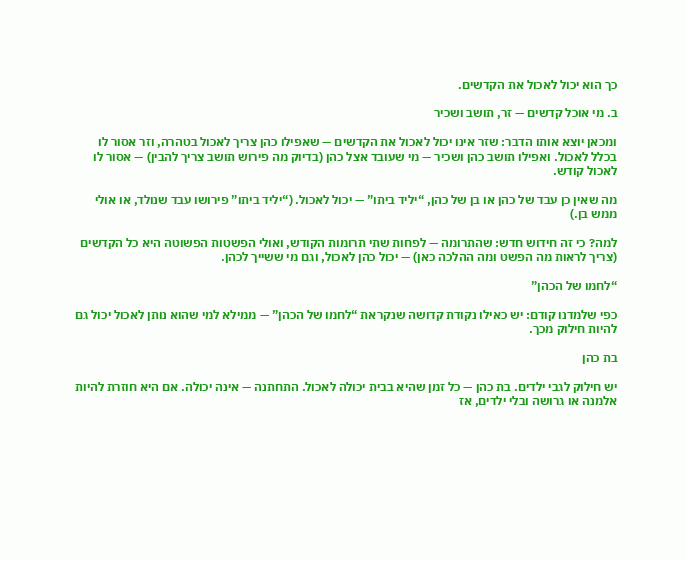כך הוא יכול לאכול את הקדשים.

ב. מי אוכל קדשים — זר, תושב ושכיר

ומכאן יוצא אותו הדבר: שזר אינו יכול לאכול את הקדשים — שאפילו כהן צריך לאכול בטהרה, וזר אסור לו בכלל לאכול. ואפילו תושב כהן ושכיר — מי שעובד אצל כהן (בדיוק מה פירוש תושב צריך להבין) — אסור לו לאכול קודש.

מה שאין כן עבד של כהן או בן של כהן, “יליד ביתו” — יכול לאכול. (“יליד ביתו” פירושו עבד שנולד, או אולי ממש בן.)

למה? כי זה חידוש חדש: שהתרומה — לפחות שתי תרומות הקודש, ואולי הפשטות הפשוטה היא כל הקדשים (צריך לראות מה הפשט ומה ההלכה כאן) — יכול כהן לאכול, וגם מי ששייך לכהן.

“לחמו של הכהן”

כפי שלמדנו קודם: יש כאילו נקודת קדושה שנקראת “לחמו של הכהן” — ממילא למי שהוא נותן לאכול יכול גם להיות חילוק מכך.

בת כהן

יש חילוק לגבי ילדים. בת כהן — כל זמן שהיא בבית יכולה לאכול. התחתנה — אינה יכולה. אם היא חוזרת להיות אלמנה או גרושה ובלי ילדים, אז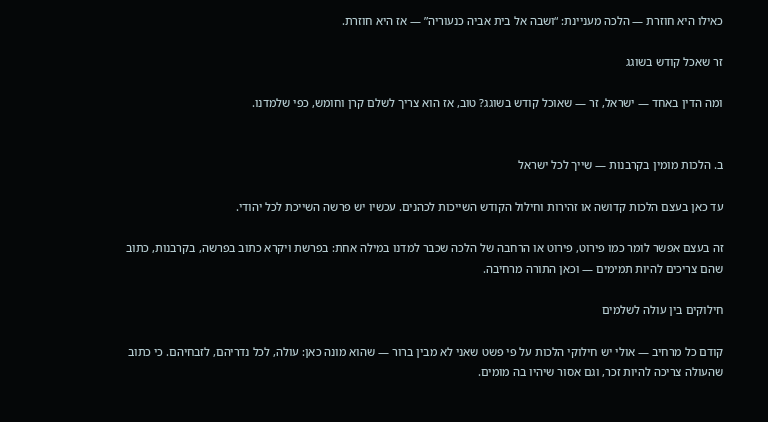כאילו היא חוזרת — הלכה מעניינת: “ושבה אל בית אביה כנעוריה” — אז היא חוזרת.

זר שאכל קודש בשוגג

ומה הדין באחד — ישראל, זר — שאוכל קודש בשוגג? טוב, אז הוא צריך לשלם קרן וחומש, כפי שלמדנו.


ב. הלכות מומין בקרבנות — שייך לכל ישראל

עד כאן בעצם הלכות קדושה או זהירות וחילול הקודש השייכות לכהנים. עכשיו יש פרשה השייכת לכל יהודי.

זה בעצם אפשר לומר כמו פירוט, פירוט או הרחבה של הלכה שכבר למדנו במילה אחת: בפרשת ויקרא כתוב בפרשה, בקרבנות, כתוב שהם צריכים להיות תמימים — וכאן התורה מרחיבה.

חילוקים בין עולה לשלמים

קודם כל מרחיב — אולי יש חילוקי הלכות על פי פשט שאני לא מבין ברור — שהוא מונה כאן: עולה, לכל נדריהם, לזבחיהם. כי כתוב שהעולה צריכה להיות זכר, וגם אסור שיהיו בה מומים.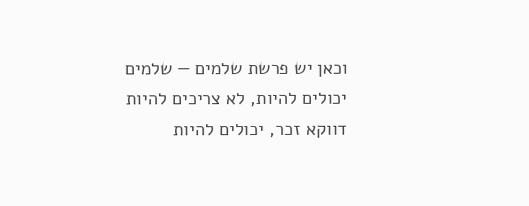וכאן יש פרשת שלמים — שלמים יכולים להיות, לא צריכים להיות דווקא זכר, יכולים להיות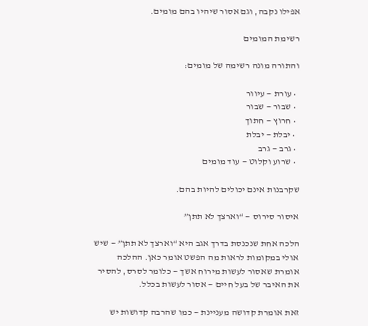אפילו נקבה, וגם אסור שיהיו בהם מומים.

רשימת המומים

והתורה מונה רשימה של מומים:

  • עורת — עיוור
  • שבור — שבור
  • חרוץ — חתוך
  • יבלת — יבלת
  • גרב — גרב
  • שרוע וקלוט — עוד מומים

שקרבנות אינם יכולים להיות בהם.

איסור סירוס — “וארצך לא תתן”

הלכה אחת שנכנסת בדרך אגב היא “וארצך לא תתן” — שיש אולי במקומות לראות מה הפשט אומר כאן. ההלכה אומרת שאסור לעשות מירוח אשך — כלומר לסרס, להסיר את האיבר של בעל חיים — אסור לעשות בכלל.

זאת אומרת קדושה מעניינת — כמו שהרבה קדושות יש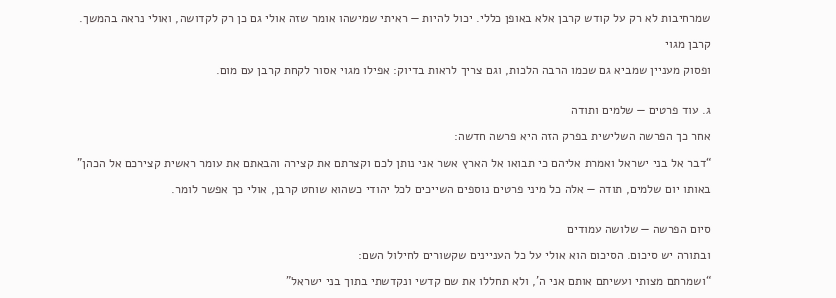שמרחיבות לא רק על קודש קרבן אלא באופן כללי. יכול להיות — ראיתי שמישהו אומר שזה אולי גם כן רק לקדושה, ואולי נראה בהמשך.

קרבן מגוי

ופסוק מעניין שמביא גם שכמו הרבה הלכות, וגם צריך לראות בדיוק: אפילו מגוי אסור לקחת קרבן עם מום.


ג. עוד פרטים — שלמים ותודה

אחר כך הפרשה השלישית בפרק הזה היא פרשה חדשה:

“דבר אל בני ישראל ואמרת אליהם כי תבואו אל הארץ אשר אני נותן לכם וקצרתם את קצירה והבאתם את עומר ראשית קצירכם אל הכהן”

באותו יום שלמים, תודה — אלה כל מיני פרטים נוספים השייכים לכל יהודי כשהוא שוחט קרבן, אולי כך אפשר לומר.


סיום הפרשה — שלושה עמודים

ובתורה יש סיכום. הסיכום הוא אולי על כל העניינים שקשורים לחילול השם:

“ושמרתם מצותי ועשיתם אותם אני ה’, ולא תחללו את שם קדשי ונקדשתי בתוך בני ישראל”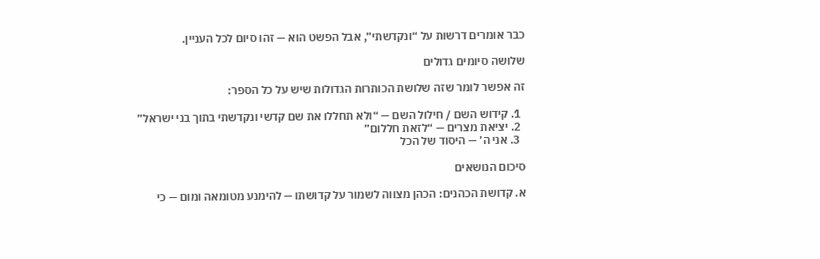כבר אומרים דרשות על “ונקדשתי”, אבל הפשט הוא — זהו סיום לכל העניין.

שלושה סיומים גדולים

זה אפשר לומר שזה שלושת הכותרות הגדולות שיש על כל הספר:

  1. קידוש השם / חילול השם — “ולא תחללו את שם קדשי ונקדשתי בתוך בני ישראל”
  2. יציאת מצרים — “לזאת חללום”
  3. אני ה’ — היסוד של הכל

סיכום הנושאים

א. קדושת הכהנים: הכהן מצווה לשמור על קדושתו — להימנע מטומאה ומום — כי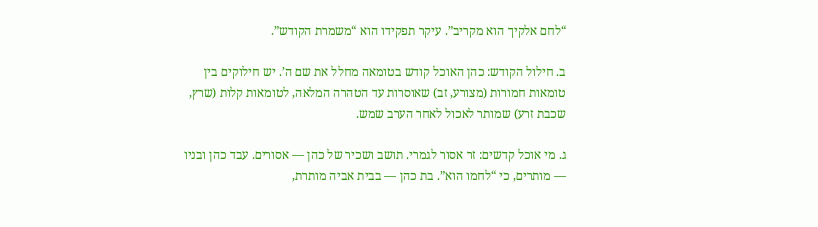“לחם אלקיך הוא מקריב”. עיקר תפקידו הוא “משמרת הקודש”.

ב. חילול הקודש: כהן האוכל קודש בטומאה מחלל את שם ה’. יש חילוקים בין טומאות חמורות (מצורע, זב) שאוסרות עד הטהרה המלאה, לטומאות קלות (שרץ, שכבת זרע) שמותר לאכול לאחר הערב שמש.

ג. מי אוכל קדשים: זר אסור לגמרי. תושב ושכיר של כהן — אסורים. עבד כהן ובניו — מותרים, כי “לחמו הוא”. בת כהן — בבית אביה מותרת,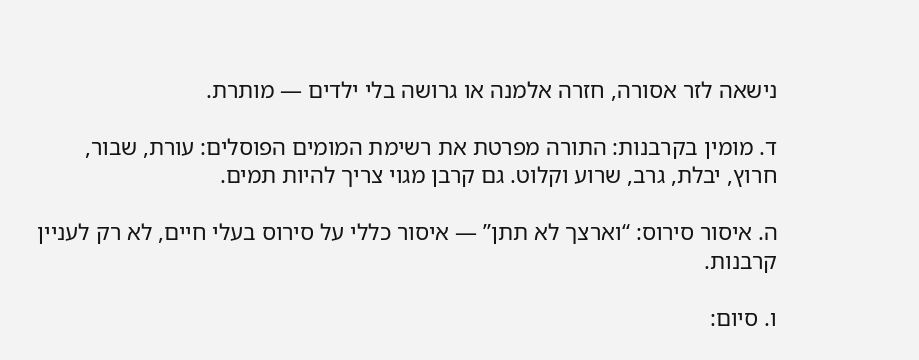נישאה לזר אסורה, חזרה אלמנה או גרושה בלי ילדים — מותרת.

ד. מומין בקרבנות: התורה מפרטת את רשימת המומים הפוסלים: עורת, שבור, חרוץ, יבלת, גרב, שרוע וקלוט. גם קרבן מגוי צריך להיות תמים.

ה. איסור סירוס: “וארצך לא תתן” — איסור כללי על סירוס בעלי חיים, לא רק לעניין קרבנות.

ו. סיום: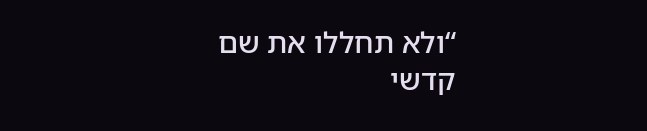“ולא תחללו את שם קדשי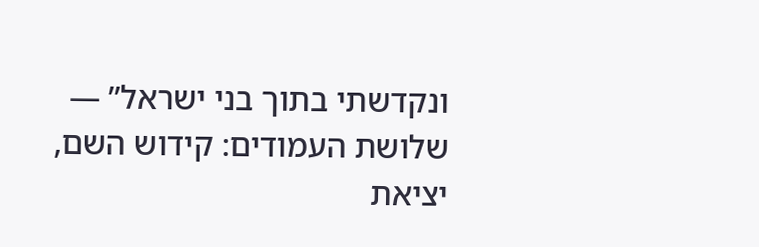ונקדשתי בתוך בני ישראל” — שלושת העמודים: קידוש השם, יציאת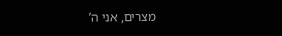מצרים, אני ה’